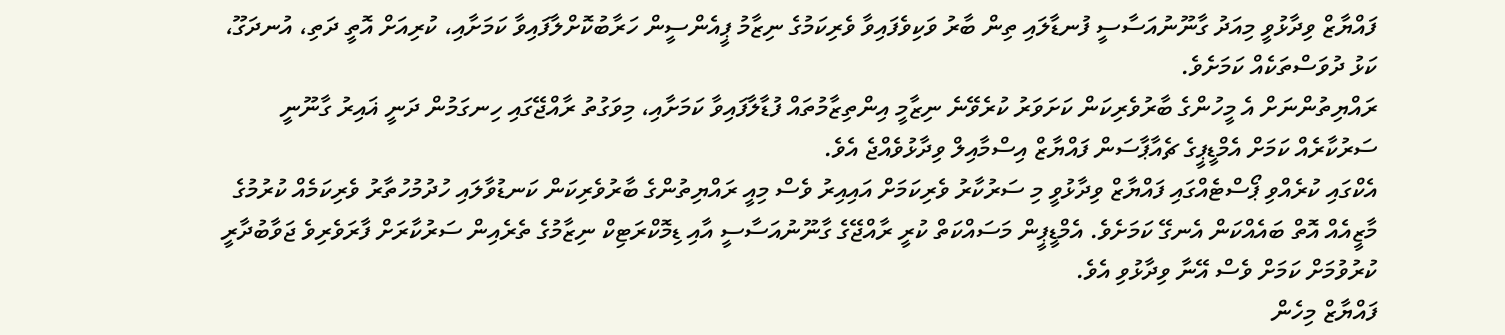ފައްޔާޒް ވިދާޅުވީ މިއަދު ގާނޫނުއަސާސީ ފުނޑާލައި ތިން ބާރު ވަކިވެފައިވާ ވެރިކަމުގެ ނިޒާމު ޕީއެންސީން ހަރާބުކޮށްލާފައިވާ ކަމަށާއި، ކުރިއަށް އޮތީ ދަތި، އުނދަގޫ، ކަޅު ދުވަސްތަކެއް ކަމަށެވެ.
ރައްޔިތުންނަށް އެ މީހުންގެ ބާރުވެރިކަން ކަށަވަރު ކުރެވޭނެ ނިޒާމީ އިންތިޒާމުތައް ފުޑާލާފައިވާ ކަމަށާއި، މިވަގުތު ރާއްޖޭގައި ހިނގަމުން ދަނީ ޣައިރު ގާނޫނީ ސަރުކާރެއް ކަމަށް އެމްޑީޕީގެ ޗެއާޕާސަން ފައްޔާޒް އިސްމާއިލް ވިދާޅުވެއްޖެ އެވެ.
އެކްގައި ކުރެއްވި ޕޯސްޓެއްގައި ފައްޔާޒް ވިދާޅުވީ މި ސަރުކާރު ވެރިކަމަށް އައިއިރު ވެސް މިއީ ރައްޔިތުންގެ ބާރުވެރިކަން ކަނޑުވާލައި ހުދުމުހުތާރު ވެރިކަމެއް ކުރުމުގެ މާޒީއެއް އޮތް ބައެއްކަން އެނގޭ ކަމަށެވެ. އެމްޑީޕީން މަސައްކަތް ކުރީ ރާއްޖޭގެ ގާނޫނުއަސާސީ އާއި ޑިމޮކްރަޓިކް ނިޒާމުގެ ތެރެއިން ސަރުކާރަށް ފާރަވެރިވެ ޖަވާބުދާރީ ކުރުވުމަށް ކަމަށް ވެސް އޭނާ ވިދާޅުވި އެވެ.
ފައްޔާޒް މިހެން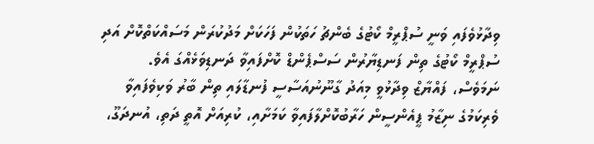ވިދާޅުވެފައި ވަނީ ސުޕްރީމް ކޯޓުގެ ބެންޗު ހަތަކުން ފަހަކަށް މަދުކުރަން މަސައްކަތްކޮށް އަދި ސުޕްރީމް ކޯޓުގެ ތިން ފަނޑިޔާރުން ސަސްޕެންޑް ކޮށްފައިވާ ދަނޑިވަޅެއްގަ އެވެ.
ނަމަވެސް، ފައްޔާޒް ވިދާޅުވީ މިއަދު ގާނޫނުއަސާސީ ފުނޑާލައި ތިން ބާރު ވަކިވެފައިވާ ވެރިކަމުގެ ނިޒާމު ޕީއެންސީން ހަރާބުކޮށްލާފައިވާ ކަމަށާއި، ކުރިއަށް އޮތީ ދަތި، އުނދަގޫ،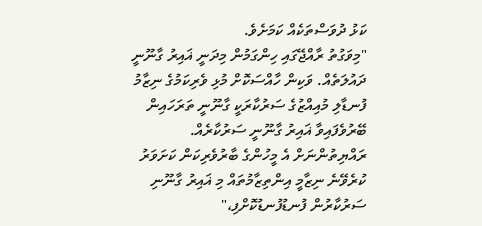ކަޅު ދުވަސްތަކެއް ކަމަށެވެ.
"މިވަގުތު ރާއްޖޭގައި ހިންގަމުން މިދަނީ ޣައިރު ގާނޫނީ ދައުލަތެއް. ވަކިން ހާއްސަކޮށް މުޅި ވެރިކަމުގެ ނިޒާމު ފުނޑާލި މުއިއްޒުގެ ސަރުކާރަކީ ގާނޫނީ ތަރަހައިން ބޭރުވެފައިވާ ޣައިރު ގާނޫނީ ސަރުކާރެއް. ރައްޔިތުންނަށް އެ މީހުންގެ ބާރުވެރިކަން ކަށަވަރު ކުރެވޭނެ ނިޒާމީ އިންތިޒާމުތައް މި ޣައިރު ގާނޫނި ސަރުކާރުން ފުނޑުފުނޑުކޮށްފި،"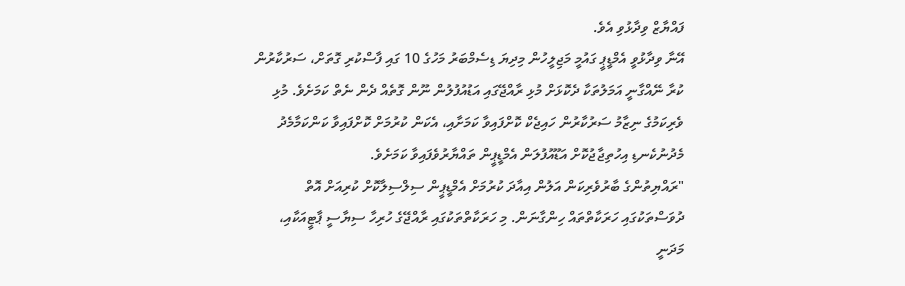ފައްޔާޒް ވިދާޅުވި އެވެ.
އޭނާ ވިދާޅުވީ އެމްޑީޕީ ގައުމީ މަޖިލީހުން މިދިޔަ ޑިސެމްބަރު މަހުގެ 10 ގައި ފާސްކުރި ގޮތަށް، ސަރުކާރުން ކުރާ ނޭއްގާނީ އަމަލުތަކާ ދެކޮޅަށް މުޅި ރާއްޖޭގައި އަޑުއުފުލުން ނޫން ގޮތެއް ދެން ނެތް ކަމަށެވެ. މުޅި ވެރިކަމުގެ ނިޒާމު ސަރުކާރުން ހައިޖެކް ކޮށްފައިވާ ކަމަށާއި، އެކަން ކުރުމަށް ކޮށްފައިވާ ކަންކަމާމެދު މެދުނުކެނޑި އިހުތިޖާޖުކޮށް އަޑޫއުފުލަން އެމްޑީޕީން ތައްޔާރުވެފައިވާ ކަމަށެވެ.
"ރައްޔިތުންގެ ބާރުވެރިކަން އަލުން އިއާދަ ކުރުމަށް އެމްޑީޕީން ސިލްސިލާކޮށް ކުރިއަށް އޮތް ދުވަސްތަކުގައި ހަރަކާތްތައް ހިންގާނަން. މި ހަރަކާތްތަކުގައި ރާއްޖޭގެ ހުރިހާ ސިޔާސީ ޕާޓީއަކާއި، މަދަނީ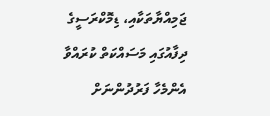ޖަމިއްޔާތަކާއި، ޑިމޮކްރަސީގެ ދިފާއުގައި މަސައްކަތް ކުރައްވާ އެންމެހާ ފަރުދުންނަށް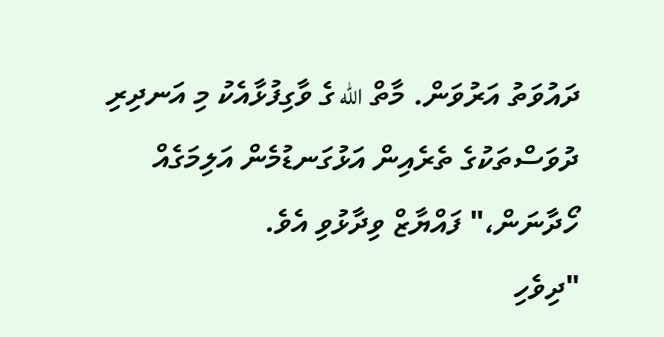ދައުވަތު އަރުވަން. މާތް الله ގެ ވާގިފުޅާއެކު މި އަނދިރި ދުވަސްތަކުގެ ތެރެއިން އަޅުގަނޑުމެން އަލިމަގެއް ހޯދާނަން،" ފައްޔާޒް ވިދާޅުވި އެވެ.
"ދިވެހި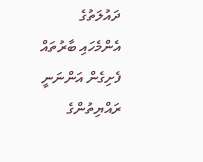ދައުލަތުގެ އެންމެހައި ބާރުތައް ފެށިގެން އަންނަނީ ރައްޔިތުންގެ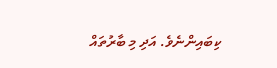ކިބައިންނެވެ. އަދި މި ބާރުތައް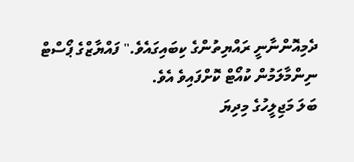ދެމިއޮންނާނީ ރައްޔިތުންގެ ކިބައިގައެވެ." ފައްޔާޒްގެ ޕޯސްޓް ނިންމާލަމުން ކުއޯޓް ކޮށްފައިވެ އެވެ.
ބަލަ މަޖިލީހުގެ މިދިޔަ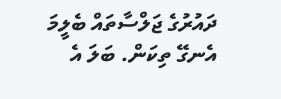ދައުރުގެ ޖަލްސާތައް ބެލީމަ އެނގޭ ތިކަން. ބަލަ އެ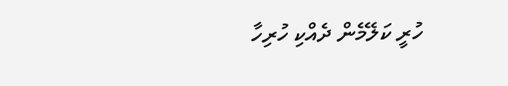ހުރީ ކަލޭމެން ދެއްކި ހުރިހާ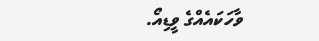ވާހަކައެއްގެ ވީޑިއޯ.